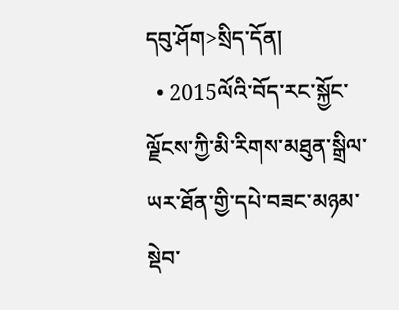དབུ་ཤོག>སྲིད་དོན།
  • 2015ལོའི་བོད་རང་སྐྱོང་ལྗོངས་ཀྱི་མི་རིགས་མཐུན་སྒྲིལ་ཡར་ཐོན་གྱི་དཔེ་བཟང་མཉམ་སྡེབ་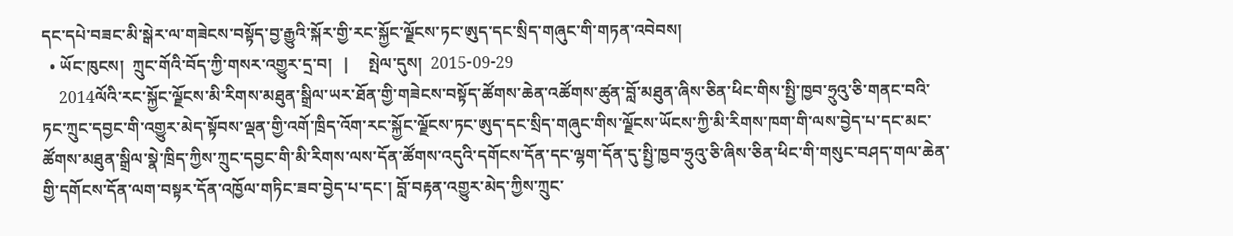དང་དཔེ་བཟང་མི་སྒེར་ལ་གཟེངས་བསྟོད་བྱ་རྒྱུའི་སྐོར་གྱི་རང་སྐྱོང་ལྗོངས་ཏང་ཨུད་དང་སྲིད་གཞུང་གི་གཏན་འབེབས།
  • ཡོང་ཁུངས།  ཀྲུང་གོའི་བོད་ཀྱི་གསར་འགྱུར་དྲ་བ།   |     སྤེལ་དུས།  2015-09-29
    2014ལོའི་རང་སྐྱོང་ལྗོངས་མི་རིགས་མཐུན་སྒྲིལ་ཡར་ཐོན་གྱི་གཟེངས་བསྟོད་ཚོགས་ཆེན་འཚོགས་ཚུན་བློ་མཐུན་ཞིས་ཅིན་ཕིང་གིས་སྤྱི་ཁྱབ་ཧྲུའུ་ཅི་གནང་བའི་ཏང་ཀྲུང་དབྱང་གི་འགྱུར་མེད་སྟོབས་ལྡན་གྱི་འགོ་ཁྲིད་འོག་རང་སྐྱོང་ལྗོངས་ཏང་ཨུད་དང་སྲིད་གཞུང་གིས་ལྗོངས་ཡོངས་ཀྱི་མི་རིགས་ཁག་གི་ལས་བྱེད་པ་དང་མང་ཚོགས་མཐུན་སྒྲིལ་སྣེ་ཁྲིད་ཀྱིས་ཀྲུང་དབྱང་གི་མི་རིགས་ལས་དོན་ཚོགས་འདུའི་དགོངས་དོན་དང་ལྷག་དོན་དུ་སྤྱི་ཁྱབ་ཧྲུའུ་ཅི་ཞིས་ཅིན་ཕིང་གི་གསུང་བཤད་གལ་ཆེན་གྱི་དགོངས་དོན་ལག་བསྟར་དོན་འཁྱོལ་གཏིང་ཟབ་བྱེད་པ་དང་། བློ་བརྟན་འགྱུར་མེད་ཀྱིས་ཀྲུང་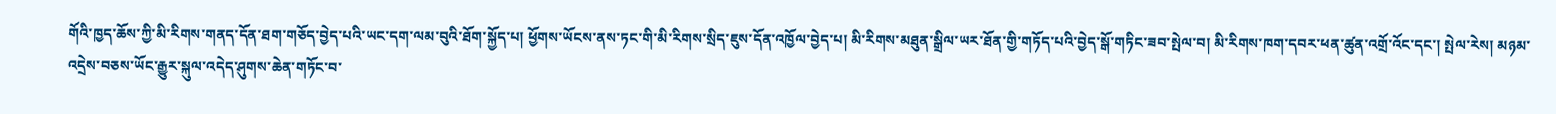གོའི་ཁྱད་ཆོས་ཀྱི་མི་རིགས་གནད་དོན་ཐག་གཅོད་བྱེད་པའི་ཡང་དག་ལམ་བུའི་ཐོག་སྐྱོད་པ། ཕྱོགས་ཡོངས་ནས་ཏང་གི་མི་རིགས་སྲིད་ཇུས་དོན་འཁྱོལ་བྱེད་པ། མི་རིགས་མཐུན་སྒྲིལ་ཡར་ཐོན་གྱི་གཏོད་པའི་བྱེད་སྒོ་གཏིང་ཟབ་སྤེལ་བ། མི་རིགས་ཁག་དབར་ཕན་ཚུན་འགྲོ་འོང་དང་། སྤེལ་རེས། མཉམ་འདྲེས་བཅས་ཡོང་རྒྱུར་སྐུལ་འདེད་ཤུགས་ཆེན་གཏོང་བ་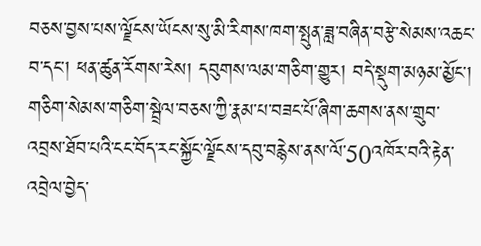བཅས་བྱས་པས་ལྗོངས་ཡོངས་སུ་མི་རིགས་ཁག་སྤུན་ཟླ་བཞིན་བརྩེ་སེམས་འཆང་བ་དང་། ཕན་ཚུན་རོགས་རེས། དབུགས་ལམ་གཅིག་གྱུར། བདེ་སྡུག་མཉམ་མྱོང་། གཅིག་སེམས་གཅིག་སྦྲེལ་བཅས་ཀྱི་རྣམ་པ་བཟང་པོ་ཞིག་ཆགས་ནས་གྲུབ་འབྲས་ཐོབ་པའི་ངང་བོད་རང་སྐྱོང་ལྗོངས་དབུ་བརྙེས་ནས་ལོ་50འཁོར་བའི་རྟེན་འབྲེལ་བྱེད་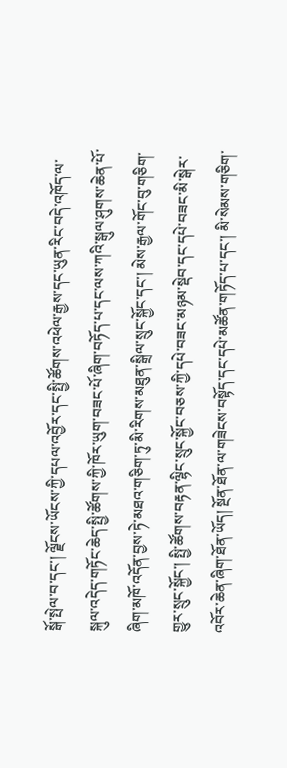སྒོ་སྤེལ་བ་དང་། ལྗོངས་ཡོངས་ཀྱི་དཔལ་འབྱོར་དང་སྤྱི་ཚོགས་འཕེལ་རྒྱས་དང་ཡུན་རིང་བདེ་འཁོད་ལ་སྐུལ་འདེད་གཏོང་ཆེད་སྤྱི་ཚོགས་ཀྱི་ཁོར་ཡུག་བཟང་པོ་ཞིག་བཏོད་པ་དང་ལས་ཀའི་སྒུལ་ཤུགས་ཆེན་པོ་ཞིག་མཁོ་འདོན་བྱས་ཏེ་མཐའ་གཅིག་ཏུ་མི་རིགས་མཐུན་སྒྲིལ་སྲུང་སྐྱོང་དང་། མེས་རྒྱལ་གོང་བུ་གཅིག་གྱུར་སྲུང་སྐྱོང་། སྤྱི་ཚོགས་བརྟན་ལྷིང་སྲུང་སྐྱོང་བཅས་ཀྱི་དཔེ་བཟང་མཉམ་སྡེབ་དང་དཔེ་བཟང་མི་སྒེར་འབོར་ཆེན་ཞིག་ཐོན་ཡོད། སྔོན་ཐོན་ལ་གཟེངས་བསྟོད་དང་དཔེ་མཚོན་གཏོད་པ་དང་། མི་སེམས་གཅིག་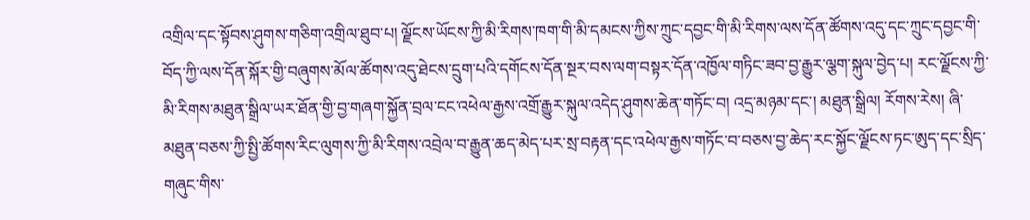འགྲིལ་དང་སྟོབས་ཤུགས་གཅིག་འགྲིལ་ཐུབ་པ། ལྗོངས་ཡོངས་ཀྱི་མི་རིགས་ཁག་གི་མི་དམངས་ཀྱིས་ཀྲུང་དབྱང་གི་མི་རིགས་ལས་དོན་ཚོགས་འདུ་དང་ཀྲུང་དབྱང་གི་བོད་ཀྱི་ལས་དོན་སྐོར་གྱི་བཞུགས་མོལ་ཚོགས་འདུ་ཐེངས་དྲུག་པའི་དགོངས་དོན་སྔར་བས་ལག་བསྟར་དོན་འཁྱོལ་གཏིང་ཟབ་བྱ་རྒྱུར་ལྕག་སྐུལ་བྱེད་པ། རང་ལྗོངས་ཀྱི་མི་རིགས་མཐུན་སྒྲིལ་ཡར་ཐོན་གྱི་བྱ་གཞག་སྐྱོན་བྲལ་ངང་འཕེལ་རྒྱས་འགྲོ་རྒྱུར་སྐུལ་འདེད་ཤུགས་ཆེན་གཏོང་བ། འདྲ་མཉམ་དང་། མཐུན་སྒྲིལ། རོགས་རེས། ཞི་མཐུན་བཅས་ཀྱི་སྤྱི་ཚོགས་རིང་ལུགས་ཀྱི་མི་རིགས་འབྲེལ་བ་རྒྱུན་ཆད་མེད་པར་སྲ་བརྟན་དང་འཕེལ་རྒྱས་གཏོང་བ་བཅས་བྱ་ཆེད་རང་སྐྱོང་ལྗོངས་ཏང་ཨུད་དང་སྲིད་གཞུང་གིས་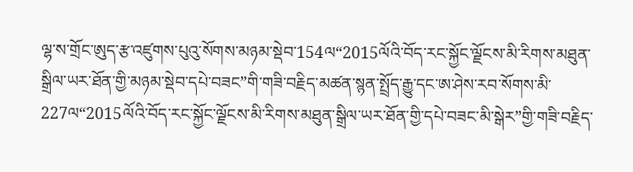ལྷ་ས་གྲོང་ཨུད་རྩ་འཛུགས་པུའུ་སོགས་མཉམ་སྡེབ་154ལ“2015ལོའི་བོད་རང་སྐྱོང་ལྗོངས་མི་རིགས་མཐུན་སྒྲིལ་ཡར་ཐོན་གྱི་མཉམ་སྡེབ་དཔེ་བཟང”གི་གཟི་བརྗིད་མཚན་སྙན་སྤྲོད་རྒྱུ་དང་ཨ་ཤེས་རབ་སོགས་མི་227ལ“2015ལོའི་བོད་རང་སྐྱོང་ལྗོངས་མི་རིགས་མཐུན་སྒྲིལ་ཡར་ཐོན་གྱི་དཔེ་བཟང་མི་སྒེར”གྱི་གཟི་བརྗིད་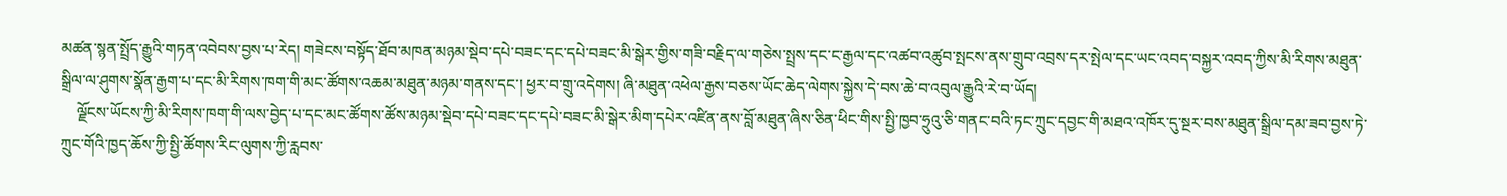མཚན་སྙན་སྤྲོད་རྒྱུའི་གཏན་འབེབས་བྱས་པ་རེད། གཟེངས་བསྟོད་ཐོབ་མཁན་མཉམ་སྡེབ་དཔེ་བཟང་དང་དཔེ་བཟང་མི་སྒེར་གྱིས་གཟི་བརྗིད་ལ་གཅེས་སྤྲས་དང་ང་རྒྱལ་དང་འཚབ་འཚུབ་སྤངས་ནས་གྲུབ་འབྲས་དར་སྤེལ་དང་ཡང་འབད་བསྐྱར་འབད་ཀྱིས་མི་རིགས་མཐུན་སྒྲིལ་ལ་ཤུགས་སྣོན་རྒྱག་པ་དང་མི་རིགས་ཁག་གི་མང་ཚོགས་འཆམ་མཐུན་མཉམ་གནས་དང་། ཕྱར་བ་གྲུ་འདེགས། ཞི་མཐུན་འཕེལ་རྒྱས་བཅས་ཡོང་ཆེད་ལེགས་སྐྱེས་དེ་བས་ཆེ་བ་འབུལ་རྒྱུའི་རེ་བ་ཡོད།
    ལྗོངས་ཡོངས་ཀྱི་མི་རིགས་ཁག་གི་ལས་བྱེད་པ་དང་མང་ཚོགས་ཚོས་མཉམ་སྡེབ་དཔེ་བཟང་དང་དཔེ་བཟང་མི་སྒེར་མིག་དཔེར་འཛིན་ནས་བློ་མཐུན་ཞིས་ཅིན་ཕིང་གིས་སྤྱི་ཁྱབ་ཧྲུའུ་ཅི་གནང་བའི་ཏང་ཀྲུང་དབྱང་གི་མཐའ་འཁོར་དུ་སྔར་བས་མཐུན་སྒྲིལ་དམ་ཟབ་བྱས་ཏེ་ཀྲུང་གོའི་ཁྱད་ཆོས་ཀྱི་སྤྱི་ཚོགས་རིང་ལུགས་ཀྱི་རླབས་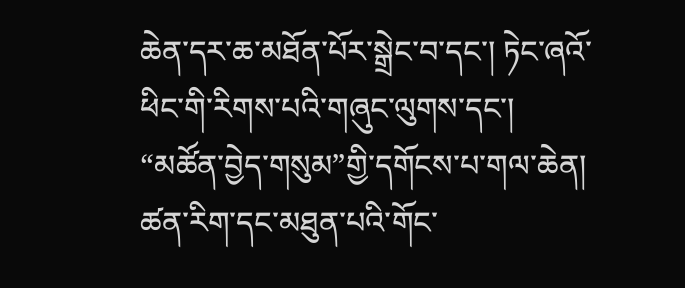ཆེན་དར་ཆ་མཐོན་པོར་སྒྲེང་བ་དང་། ཏེང་ཞའོ་ཕིང་གི་རིགས་པའི་གཞུང་ལུགས་དང་། “མཚོན་བྱེད་གསུམ”གྱི་དགོངས་པ་གལ་ཆེན། ཚན་རིག་དང་མཐུན་པའི་གོང་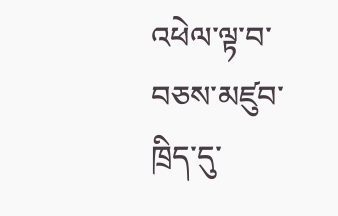འཕེལ་ལྟ་བ་བཅས་མཛུབ་ཁྲིད་དུ་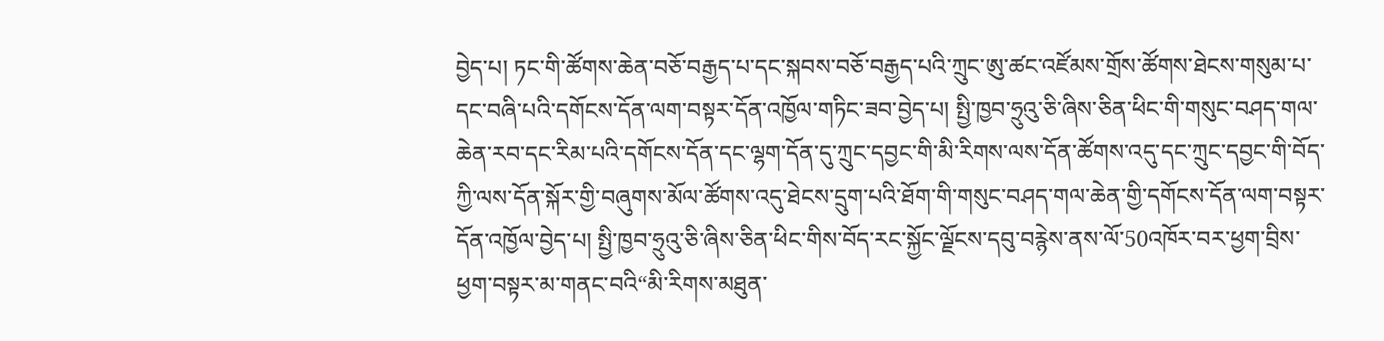བྱེད་པ། ཏང་གི་ཚོགས་ཆེན་བཅོ་བརྒྱད་པ་དང་སྐབས་བཅོ་བརྒྱད་པའི་ཀྲུང་ཨུ་ཚང་འཛོམས་གྲོས་ཚོགས་ཐེངས་གསུམ་པ་དང་བཞི་པའི་དགོངས་དོན་ལག་བསྟར་དོན་འཁྱོལ་གཏིང་ཟབ་བྱེད་པ། སྤྱི་ཁྱབ་ཧྲུའུ་ཅི་ཞིས་ཅིན་ཕིང་གི་གསུང་བཤད་གལ་ཆེན་རབ་དང་རིམ་པའི་དགོངས་དོན་དང་ལྷག་དོན་དུ་ཀྲུང་དབྱང་གི་མི་རིགས་ལས་དོན་ཚོགས་འདུ་དང་ཀྲུང་དབྱང་གི་བོད་ཀྱི་ལས་དོན་སྐོར་གྱི་བཞུགས་མོལ་ཚོགས་འདུ་ཐེངས་དྲུག་པའི་ཐོག་གི་གསུང་བཤད་གལ་ཆེན་གྱི་དགོངས་དོན་ལག་བསྟར་དོན་འཁྱོལ་བྱེད་པ། སྤྱི་ཁྱབ་ཧྲུའུ་ཅི་ཞིས་ཅིན་ཕིང་གིས་བོད་རང་སྐྱོང་ལྗོངས་དབུ་བརྙེས་ནས་ལོ་50འཁོར་བར་ཕྱག་བྲིས་ཕྱག་བསྟར་མ་གནང་བའི“མི་རིགས་མཐུན་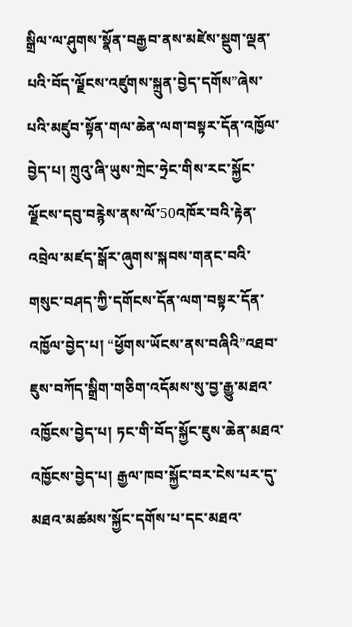སྒྲིལ་ལ་ཤུགས་སྣོན་བརྒྱབ་ནས་མཛེས་སྡུག་ལྡན་པའི་བོད་ལྗོངས་འཛུགས་སྐྲུན་བྱེད་དགོས”ཞེས་པའི་མཛུབ་སྟོན་གལ་ཆེན་ལག་བསྟར་དོན་འཁྱོལ་བྱེད་པ། ཀྲུའུ་ཞི་ཡུས་ཀྲེང་ཧྲེང་གིས་རང་སྐྱོང་ལྗོངས་དབུ་བརྙེས་ནས་ལོ་50འཁོར་བའི་རྟེན་འབྲེལ་མཛད་སྒོར་ཞུགས་སྐབས་གནང་བའི་གསུང་བཤད་ཀྱི་དགོངས་དོན་ལག་བསྟར་དོན་འཁྱོལ་བྱེད་པ། “ཕྱོགས་ཡོངས་ནས་བཞིའི”འཐབ་ཇུས་བཀོད་སྒྲིག་གཅིག་འདོམས་སུ་བྱ་རྒྱུ་མཐའ་འཁྱོངས་བྱེད་པ། ཏང་གི་བོད་སྐྱོང་ཇུས་ཆེན་མཐའ་འཁྱོངས་བྱེད་པ། རྒྱལ་ཁབ་སྐྱོང་བར་ངེས་པར་དུ་མཐའ་མཚམས་སྐྱོང་དགོས་པ་དང་མཐའ་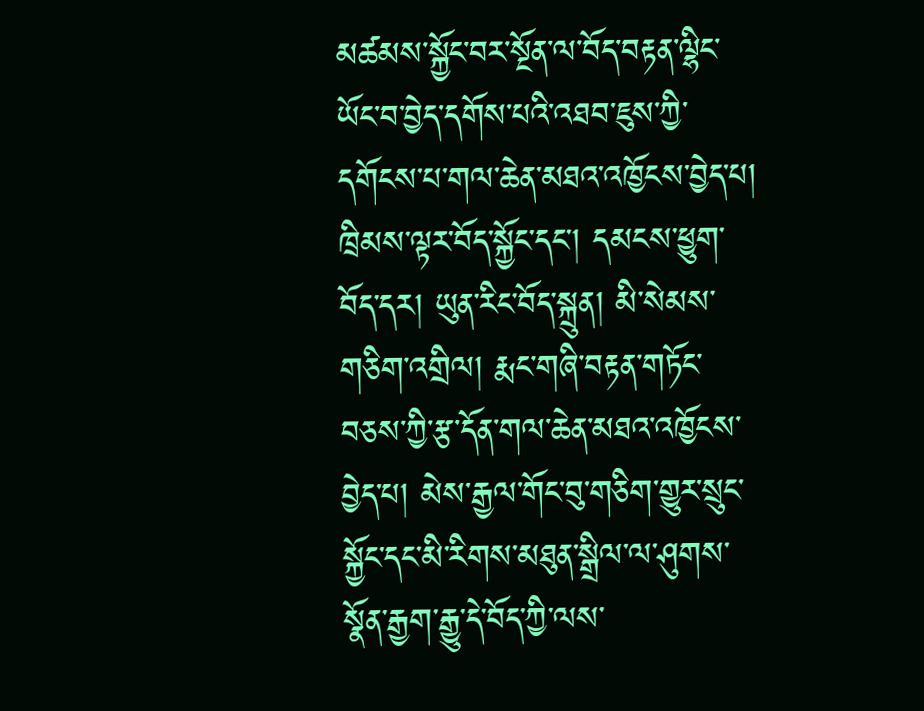མཚམས་སྐྱོང་བར་སྔོན་ལ་བོད་བརྟན་ལྷིང་ཡོང་བ་བྱེད་དགོས་པའི་འཐབ་ཇུས་ཀྱི་དགོངས་པ་གལ་ཆེན་མཐའ་འཁྱོངས་བྱེད་པ། ཁྲིམས་ལྟར་བོད་སྐྱོང་དང་། དམངས་ཕྱུག་བོད་དར། ཡུན་རིང་བོད་སྐྲུན། མི་སེམས་གཅིག་འགྲིལ། རྨང་གཞི་བརྟན་གཏོང་བཅས་ཀྱི་རྩ་དོན་གལ་ཆེན་མཐའ་འཁྱོངས་བྱེད་པ། མེས་རྒྱལ་གོང་བུ་གཅིག་གྱུར་སྲུང་སྐྱོང་དང་མི་རིགས་མཐུན་སྒྲིལ་ལ་ཤུགས་སྣོན་རྒྱག་རྒྱུ་དེ་བོད་ཀྱི་ལས་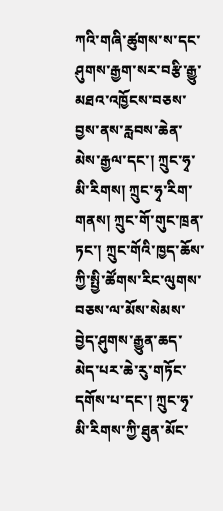ཀའི་གཞི་ཚུགས་ས་དང་ཤུགས་རྒྱག་སར་བརྩི་རྒྱུ་མཐའ་འཁྱོངས་བཅས་བྱས་ནས་རླབས་ཆེན་མེས་རྒྱལ་དང་། ཀྲུང་ཧྭ་མི་རིགས། ཀྲུང་ཧྭ་རིག་གནས། ཀྲུང་གོ་གུང་ཁྲན་ཏང་། ཀྲུང་གོའི་ཁྱད་ཆོས་ཀྱི་སྤྱི་ཚོགས་རིང་ལུགས་བཅས་ལ་མོས་སེམས་བྱེད་ཤུགས་རྒྱུན་ཆད་མེད་པར་ཆེ་རུ་གཏོང་དགོས་པ་དང་། ཀྲུང་ཧྭ་མི་རིགས་ཀྱི་ཐུན་མོང་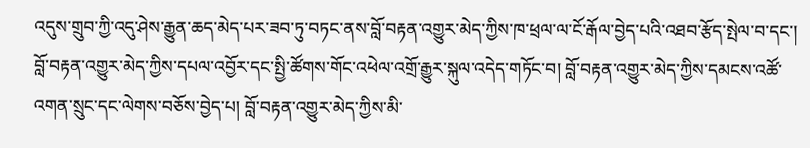འདུས་གྲུབ་ཀྱི་འདུ་ཤེས་རྒྱུན་ཆད་མེད་པར་ཟབ་ཏུ་བཏང་ནས་བློ་བརྟན་འགྱུར་མེད་ཀྱིས་ཁ་ཕྲལ་ལ་ངོ་རྒོལ་བྱེད་པའི་འཐབ་རྩོད་སྤེལ་བ་དང་། བློ་བརྟན་འགྱུར་མེད་ཀྱིས་དཔལ་འབྱོར་དང་སྤྱི་ཚོགས་གོང་འཕེལ་འགྲོ་རྒྱུར་སྐུལ་འདེད་གཏོང་བ། བློ་བརྟན་འགྱུར་མེད་ཀྱིས་དམངས་འཚོ་འགན་སྲུང་དང་ལེགས་བཅོས་བྱེད་པ། བློ་བརྟན་འགྱུར་མེད་ཀྱིས་མི་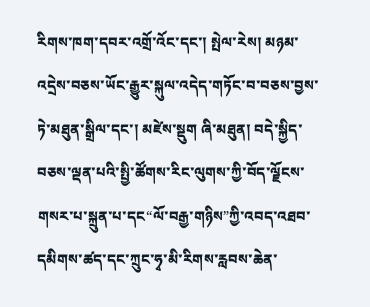རིགས་ཁག་དབར་འགྲོ་འོང་དང་། སྤེལ་རེས། མཉམ་འདྲེས་བཅས་ཡོང་རྒྱུར་སྐུལ་འདེད་གཏོང་བ་བཅས་བྱས་ཏེ་མཐུན་སྒྲིལ་དང་། མཛེས་སྡུག ཞི་མཐུན། བདེ་སྐྱིད་བཅས་ལྡན་པའི་སྤྱི་ཚོགས་རིང་ལུགས་ཀྱི་བོད་ལྗོངས་གསར་པ་སྐྲུན་པ་དང“ལོ་བརྒྱ་གཉིས”ཀྱི་འབད་འཐབ་དམིགས་ཚད་དང་ཀྲུང་ཧྭ་མི་རིགས་རླབས་ཆེན་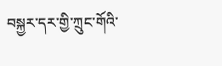བསྐྱར་དར་གྱི་ཀྲུང་གོའི་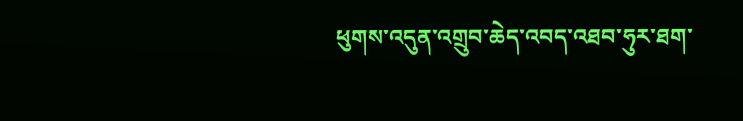ཕུགས་འདུན་འགྲུབ་ཆེད་འབད་འཐབ་ཧུར་ཐག་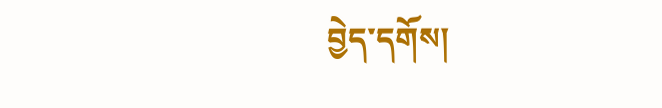བྱེད་དགོས།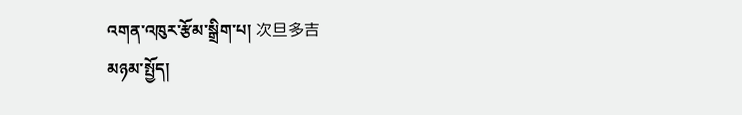འགན་འཁུར་རྩོམ་སྒྲིག་པ། 次旦多吉
མཉམ་སྤྱོད།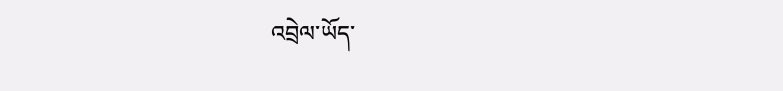འབྲེལ་ཡོད་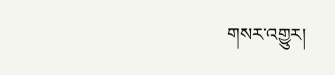གསར་འགྱུར།